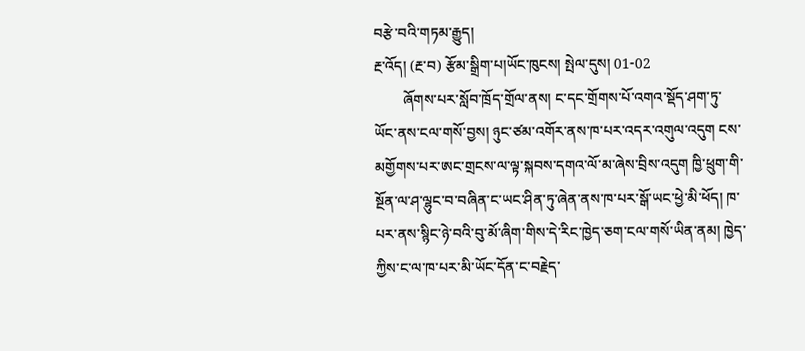བརྩེ་བའི་གཏམ་རྒྱུད།
རྔ་འོད། (རྔ་བ) རྩོམ་སྒྲིག་པ།ཡོང་ཁུངས། སྤེལ་དུས། 01-02
        ཞོགས་པར་སློབ་ཁྲོད་གྲོལ་ནས། ང་དང་གྲོགས་པོ་འགའ་སྡོད་ཤག་ཏུ་ཡོང་ནས་ངལ་གསོ་བྱས། ཉུང་ཙམ་འགོར་ནས་ཁ་པར་འདར་འགུལ་འདུག ངས་མགྱོགས་པར་ཨང་གྲངས་ལ་ལྟ་སྐབས་དགའ་ལོ་མ་ཞེས་བྲིས་འདུག ཁྱི་ཕྲུག་གི་སྔོན་ལ་ཤ་ལྷུང་བ་བཞིན་ང་ཡང་ཤིན་ཏུ་ཞེན་ནས་ཁ་པར་སྒོ་ཡང་ཕྱེ་མི་ཕོད། ཁ་པར་ནས་སྙིང་ཉེ་བའི་བུ་མོ་ཞིག་གིས་དེ་རིང་ཁྱེད་ཅག་ངལ་གསོ་ཡིན་ནམ། ཁྱེད་ཀྱིས་ང་ལ་ཁ་པར་མི་ཡོང་དོན་ང་བརྗེད་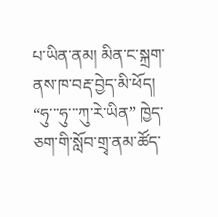པ་ཡིན་ནམ། མིན་ང་སྐྲག་ནས་ཁ་བརྡ་བྱེད་མི་ཕོད། “ཧུ་་་ཧུ་་་ཀུ་རེ་ཡིན” ཁྱེད་ཅག་གི་སློབ་གྲྭ་ནམ་ཚོད་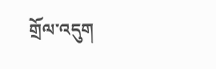གྲོལ་འདུག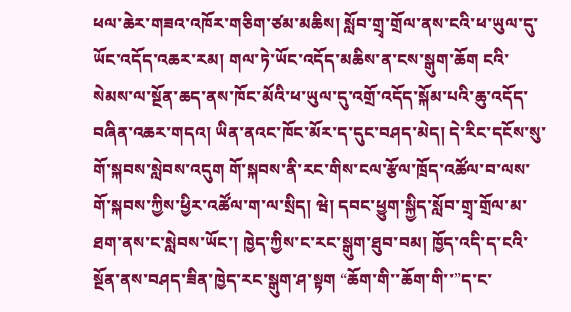ཕལ་ཆེར་གཟའ་འཁོར་གཅིག་ཙམ་མཆིས། སློབ་གྲྭ་གྲོལ་ནས་ངའི་ཕ་ཡུལ་དུ་ཡོང་འདོད་འཆར་རམ། གལ་ཏེ་ཡོང་འདོད་མཆིས་ན་ངས་སྒུག་ཆོག ངའི་སེམས་ལ་སྔོན་ཆད་ནས་ཁོང་མོའི་ཕ་ཡུལ་དུ་འགྲོ་འདོད་སྐོམ་པའི་ཆུ་འདོད་བཞིན་འཆར་གདའ། ཡིན་ནའང་ཁོང་མོར་ད་དུང་བཤད་མེད། དེ་རིང་དངོས་སུ་གོ་སྐབས་སླེབས་འདུག གོ་སྐབས་ནི་རང་གིས་ངལ་རྩོལ་ཁྲོད་འཚོལ་བ་ལས་གོ་སྐབས་ཀྱིས་ཕྱིར་འཚོལ་ག་ལ་སྲིད། ཝེ། དབང་ཕྱུག་སྐྱིད་སློབ་གྲྭ་གྲོལ་མ་ཐག་ནས་ང་སླེབས་ཡོང་། ཁྱེད་ཀྱིས་ང་རང་སྒུག་ཐུབ་བམ། ཁྱོད་འདི་ད་ངའི་སྔོན་ནས་བཤད་ཟིན་ཁྱེད་རང་སྒུག་ཤ་སྟག “ཆོག་གི་་ཆོག་གི་་”ད་ང་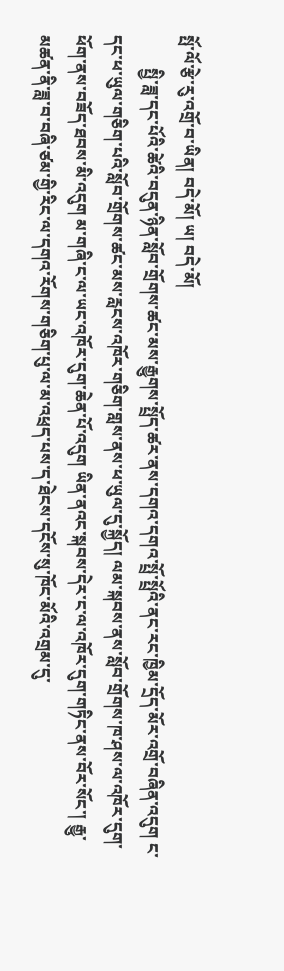སྤོ་ལོ་རྩེ་རུ་འགྲོ་བ་ཡིན། བདེ་མོ། ཡ། བདེ་མོ།
        སྤྱི་ཟླ་དང་པོའི་ཚེའི་བདུན་ཉིན་སློབ་གྲོགས་ཚང་མས་རྒྱུགས་སྤྲོད་ཚར་ནས་དགའ་དགའ་སྤྲོ་སྤྲོའི་ནང་རང་ཁྱིམ་དྲོད་མོར་འགྲོ་བཞིན་འདུག ང་དང་ཕ་ཡུལ་གཅིག་པའི་སློབ་གྲོགས་ཚང་མས་རླངས་འཁོར་གཅིག་གླས་ནས་ཕ་ཡུལ་དུ་སྐྱོད། ལམ་སྐབས་ནས་སློབ་གྲོགས་ཁ་ཤས་ལ་འཁོར་དུག་ཕོག་ནས་བཟོད་ཐབས་མི་འདུག མ་གཞི་ང་ལ་ཡང་འཁོར་དུག་ཆེན་པོ་འདུག ཡིན་ནའང་སྐབས་དེར་ང་ལ་འཁོར་དུག་གཏིང་ནས་བོར་སོང་། རྒྱུ་མཚན་ནི་ཟླ་བ་བཞི་ཙམ་གྱི་རིང་ལ་དགའ་རོགས་གཅིག་པུ་ལ་མ་འཕྲད་པས་ད་ཐེངས་དངོས་སུ་ཁོང་མོའི་འགྲམ་དུ་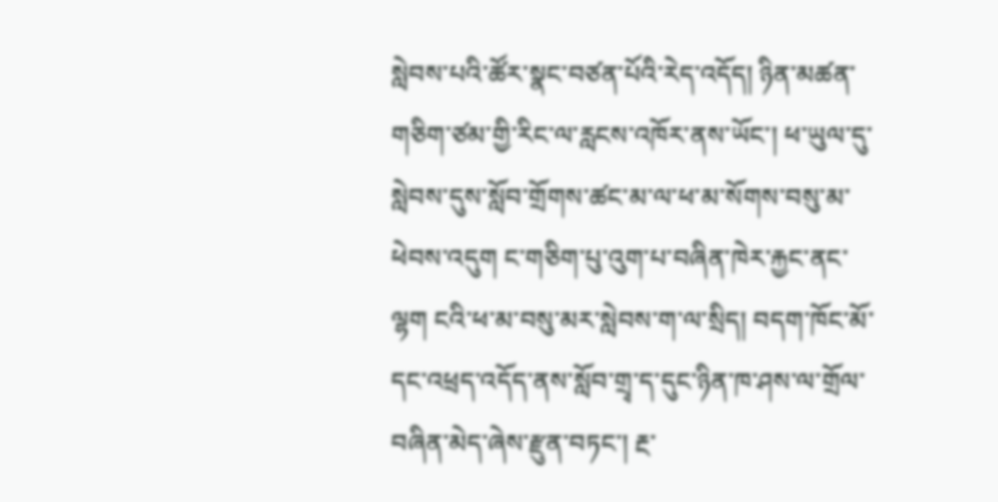སླེབས་པའི་ཚོར་སྣང་བཙན་པོའི་རེད་འདོད། ཉིན་མཚན་གཅིག་ཙམ་གྱི་རིང་ལ་རླངས་འཁོར་ནས་ཡོང་། ཕ་ཡུལ་དུ་སླེབས་དུས་སློབ་གྲོགས་ཚང་མ་ལ་ཕ་མ་སོགས་བསུ་མ་ཕེབས་འདུག ང་གཅིག་པུ་འུག་པ་བཞིན་ཁེར་རྐྱང་ནང་ལྷག ངའི་ཕ་མ་བསུ་མར་སླེབས་ག་ལ་སྲིད། བདག་ཁོང་མོ་དང་འཕྲད་འདོད་ནས་སློབ་གྲྭ་ད་དུང་ཉིན་ཁ་ཤས་ལ་གྲོལ་བཞིན་མེད་ཞེས་རྫུན་བཏང་། རྔ་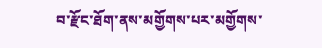བ་རྫོང་ཐོག་ནས་མགྱོགས་པར་མགྱོགས་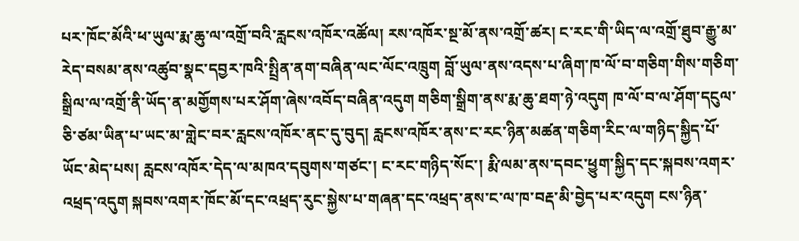པར་ཁོང་མོའི་ཕ་ཡུལ་རྨ་ཆུ་ལ་འགྲོ་བའི་རླངས་འཁོར་འཚོལ། རས་འཁོར་སྔ་མོ་ནས་འགྲོ་ཚར། ང་རང་གི་ཡིད་ལ་འགྲོ་ཐུབ་རྒྱུ་མ་རེད་བསམ་ནས་འཚུབ་སྣང་དབྱར་ཁའི་སྤྲིན་ནག་བཞིན་ལང་ལོང་འཁྲུག བློ་ཡུལ་ནས་འདས་པ་ཞིག་ཁ་ལོ་བ་གཅིག་གིས་གཅིག་སྒྲིལ་ལ་འགྲོ་ནི་ཡོད་ན་མགྱོགས་པར་ཤོག་ཞེས་འབོད་བཞིན་འདུག གཅིག་སྒྲིག་ནས་རྨ་ཆུ་ཐག་ཉེ་འདུག ཁ་ལོ་བ་ལ་ཤོག་དངུལ་ཅི་ཙམ་ཡིན་པ་ཡང་མ་གླེང་བར་རླངས་འཁོར་ནང་དུ་བུད། རླངས་འཁོར་ནས་ང་རང་ཉིན་མཚན་གཅིག་རིང་ལ་གཉིད་སྐྱིད་པོ་ཡོང་མེད་པས། རླངས་འཁོར་དེད་ལ་མཁའ་དབུགས་གཙང་། ང་རང་གཉིད་སོང་། རྨི་ལམ་ནས་དབང་ཕྱུག་སྐྱིད་དང་སྐབས་འགར་འཕྲད་འདུག སྐབས་འགར་ཁོང་མོ་དང་འཕྲད་རུང་སྐྱེས་པ་གཞན་དང་འཕྲད་ནས་ང་ལ་ཁ་བརྡ་མི་བྱེད་པར་འདུག ངས་ཉིན་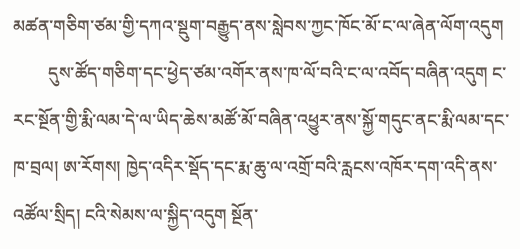མཚན་གཅིག་ཙམ་གྱི་དཀའ་སྡུག་བརྒྱུད་ནས་སླེབས་ཀྱང་ཁོང་མོ་ང་ལ་ཞེན་ལོག་འདུག
        དུས་ཚོད་གཅིག་དང་ཕྱེད་ཙམ་འགོར་ནས་ཁ་ལོ་བའི་ང་ལ་འབོད་བཞིན་འདུག ང་རང་སྔོན་གྱི་རྨི་ལམ་དེ་ལ་ཡིད་ཆེས་མཚོ་མོ་བཞིན་འཕྱུར་ནས་སྐྱོ་གདུང་ནང་རྨི་ལམ་དང་ཁ་བྲལ། ཨ་རོགས། ཁྱེད་འདིར་སྡོད་དང་རྨ་ཆུ་ལ་འགྲོ་བའི་རླངས་འཁོར་དག་འདི་ནས་འཚོལ་སྲིད། ངའི་སེམས་ལ་སྐྱིད་འདུག སྔོན་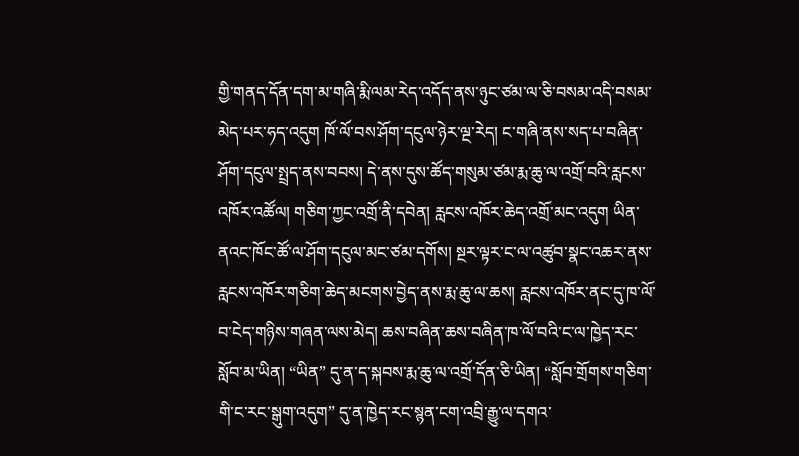གྱི་གནད་དོན་དག་མ་གཞི་རྨི་ལམ་རེད་འདོད་ནས་ཉུང་ཙམ་ལ་ཅི་བསམ་འདི་བསམ་མེད་པར་ཧད་འདུག ཁོ་ལོ་བས་ཤོག་དངུལ་ཉེར་ལྔ་རེད། ང་གཞི་ནས་སད་པ་བཞིན་ཤོག་དངུལ་སྤྲད་ནས་བབས། དེ་ནས་དུས་ཚོད་གསུམ་ཙམ་རྨ་ཆུ་ལ་འགྲོ་བའི་རླངས་འཁོར་འཚོལ། གཅིག་ཀྱང་འགྲོ་ནི་དབེན། རླངས་འཁོར་ཆེད་འགྲོ་མང་འདུག ཡིན་ནའང་ཁོང་ཚོ་ལ་ཤོག་དངུལ་མང་ཙམ་དགོས། སྔར་ལྟར་ང་ལ་འཚུབ་སྣང་འཆར་ནས་རླངས་འཁོར་གཅིག་ཆེད་མངགས་བྱེད་ནས་རྨ་ཆུ་ལ་ཆས། རླངས་འཁོར་ནང་དུ་ཁ་ལོ་བ་ངེད་གཉིས་གཞན་ལས་མེད། ཆས་བཞིན་ཆས་བཞིན་ཁ་ལོ་བའི་ང་ལ་ཁྱེད་རང་སློབ་མ་ཡིན། “ཡིན” དུ་ན་ད་སྐབས་རྨ་ཆུ་ལ་འགྲོ་དོན་ཅི་ཡིན། “སློབ་གྲོགས་གཅིག་གི་ང་རང་སྒུག་འདུག” དུ་ན་ཁྱེད་རང་སྙན་ངག་འབྲི་རྒྱུ་ལ་དགའ་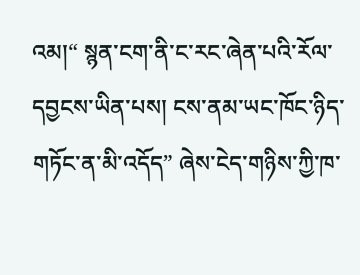འམ།“ སྙན་ངག་ནི་ང་རང་ཞེན་པའི་རོལ་དབྱངས་ཡིན་པས། ངས་ནམ་ཡང་ཁོང་ཉིད་གཏོང་ན་མི་འདོད” ཞེས་ངེད་གཉིས་ཀྱི་ཁ་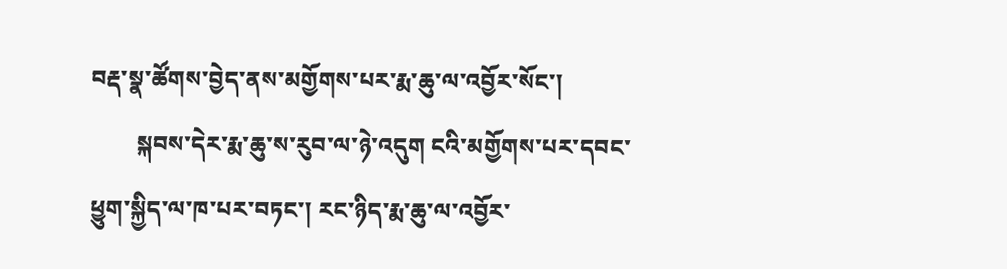བརྡ་སྣ་ཚོགས་བྱེད་ནས་མགྱོགས་པར་རྨ་ཆུ་ལ་འབྱོར་སོང་།
        སྐབས་དེར་རྨ་ཆུ་ས་རུབ་ལ་ཉེ་འདུག ངའི་མགྱོགས་པར་དབང་ཕྱུག་སྐྱིད་ལ་ཁ་པར་བཏང་། རང་ཉིད་རྨ་ཆུ་ལ་འབྱོར་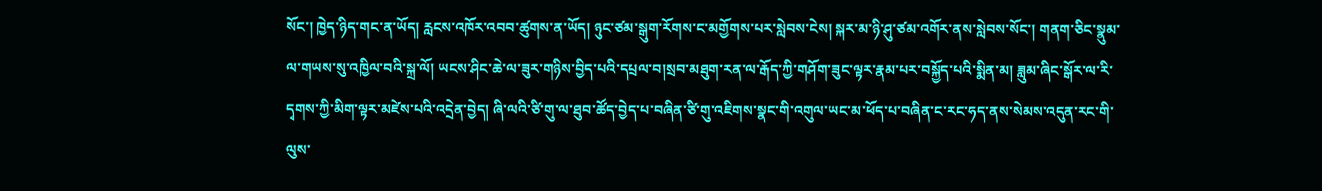སོང་། ཁྱེད་ཉིད་གང་ན་ཡོད། རླངས་འཁོར་འབབ་ཚུགས་ན་ཡོད། ཉུང་ཙམ་སྒུག་རོགས་ང་མགྱོགས་པར་སླེབས་ངེས། སྐར་མ་ཉི་ཤུ་ཙམ་འགོར་ནས་སླེབས་སོང་། གནག་ཅིང་སྣུམ་ལ་གཡས་སུ་འཁྱིལ་བའི་སྐྲ་ལོ། ཡངས་ཤིང་ཆེ་ལ་ཟུར་གཉིས་བྱིད་པའི་དཔྲལ་བ།སྲབ་མཐུག་རན་ལ་རྒོད་ཀྱི་གཤོག་ཟུང་ལྟར་རྣམ་པར་བསྐྱོད་པའི་སྨིན་མ། ཟླུམ་ཞིང་སྒོར་ལ་རི་དྭགས་ཀྱི་མིག་ལྟར་མཛེས་པའི་འདྲེན་བྱེད། ཞི་ལའི་ཙི་གུ་ལ་ཐུབ་ཚོད་བྱེད་པ་བཞིན་ཙི་གུ་འཇིགས་སྣང་གི་འགུལ་ཡང་མ་ཕོད་པ་བཞིན་ང་རང་ཧད་ནས་སེམས་འདུན་རང་གི་ལུས་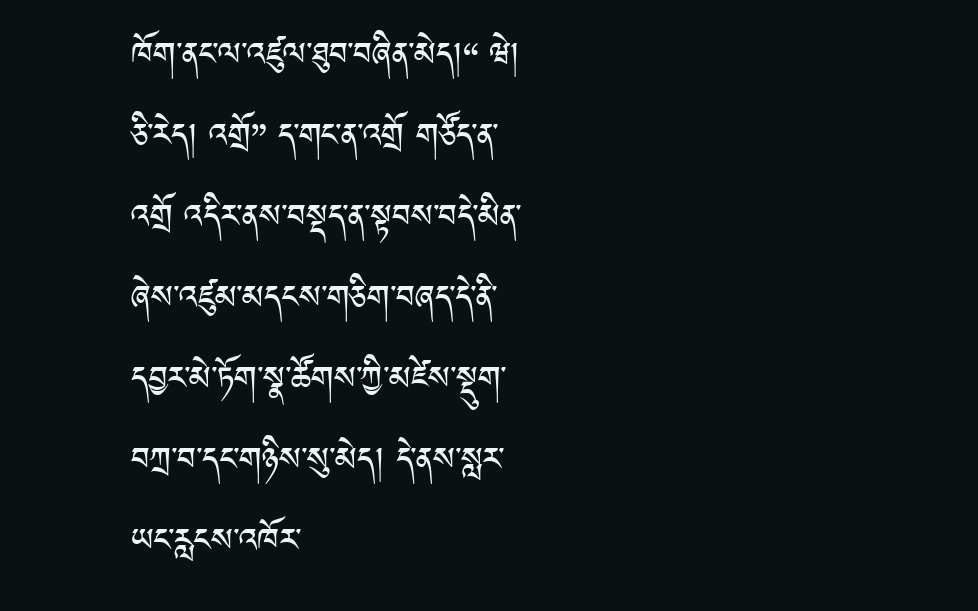ཁོག་ནང་ལ་འཛུལ་ཐུབ་བཞིན་མེད།“ ཝེ། ཅི་རེད། འགྲོ” ད་གང་ན་འགྲོ གཙོད་ན་འགྲོ འདིར་ནས་བསྡད་ན་སྟབས་བདེ་མིན་ཞེས་འཛུམ་མདངས་གཅིག་བཞད་དེ་ནི་དབྱར་མེ་ཏོག་སྣ་ཚོགས་ཀྱི་མཛེས་སྡུག་བཀྲ་བ་དང་གཉིས་སུ་མེད། དེ་ནས་སླར་ཡང་རླངས་འཁོར་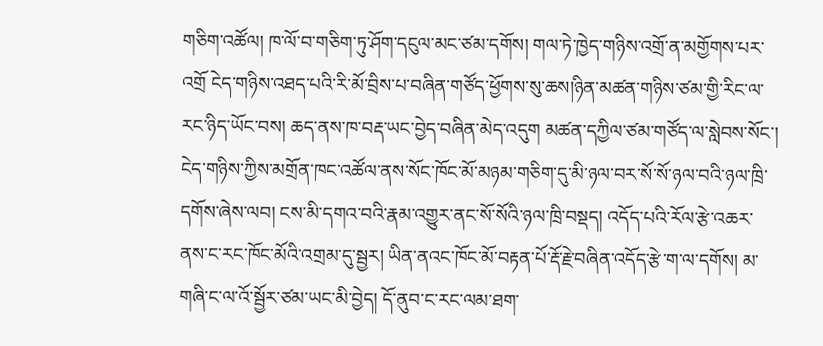གཅིག་འཚོལ། ཁ་ལོ་བ་གཅིག་ཏུ་ཤོག་དངུལ་མང་ཙམ་དགོས། གལ་ཏེ་ཁྱེད་གཉིས་འགྲོ་ན་མགྱོགས་པར་འགྲོ ངེད་གཉིས་འཐད་པའི་རི་མོ་བྲིས་པ་བཞིན་གཙོད་ཕྱོགས་སུ་ཆས།ཉིན་མཚན་གཉིས་ཙམ་གྱི་རིང་ལ་རང་ཉིད་ཡོང་བས། ཆད་ནས་ཁ་བརྡ་ཡང་བྱེད་བཞིན་མེད་འདུག མཚན་དཀྱིལ་ཙམ་གཙོད་ལ་སླེབས་སོང་། ངེད་གཉིས་ཀྱིས་མགྲོན་ཁང་འཚོལ་ནས་སོང་ཁོང་མོ་མཉམ་གཅིག་དུ་མི་ཉལ་བར་སོ་སོ་ཉལ་བའི་ཉལ་ཁྲི་དགོས་ཞེས་ལབ། ངས་མི་དགའ་བའི་རྣམ་འགྱུར་ནང་སོ་སོའི་ཉལ་ཁྲི་བསྡད། འདོད་པའི་རོལ་རྩེ་འཆར་ནས་ང་རང་ཁོང་མོའི་འགྲམ་དུ་སྦྱར། ཡིན་ནའང་ཁོང་མོ་བརྟན་པོ་རྡོ་རྗེ་བཞིན་འདོད་རྩེ་ག་ལ་དགོས། མ་གཞི་ང་ལ་འོ་སྦྱོར་ཙམ་ཡང་མི་བྱེད། དོ་ནུབ་ང་རང་ལམ་ཐག་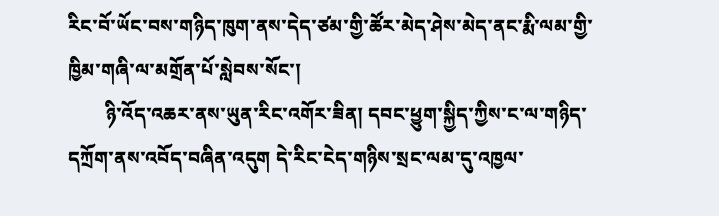རིང་བོ་ཡོང་བས་གཉིད་ཁུག་ནས་དེད་ཙམ་གྱི་ཚོར་མེད་ཤེས་མེད་ནང་རྨི་ལམ་གྱི་ཁྱིམ་གཞི་ལ་མགྲོན་པོ་སླེབས་སོང་།
        ཉི་འོད་འཆར་ནས་ཡུན་རིང་འགོར་ཟིན། དབང་ཕྱུག་སྐྱིད་ཀྱིས་ང་ལ་གཉིད་དཀྲོག་ནས་འབོད་བཞིན་འདུག དེ་རིང་ངེད་གཉིས་སྲང་ལམ་དུ་འཁྱལ་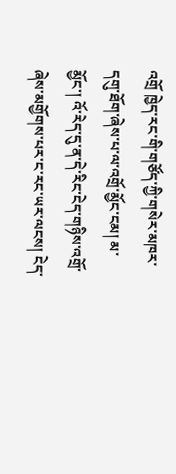འགྲོ ཁྱེད་རང་གི་གཙོད་ཀྱི་གསེར་མཁར་དགུ་ཐོག་ཞེས་པ་ལ་འགྲོ་མྱོང་ངམ། མ་མྱོང་། འོ་རེད་དུ་ན་དེ་རིང་ངེད་གཉིས་འགྲོ་ཞེས་མགྱོགས་པར་ང་རང་ཡར་ལངས། ངེད་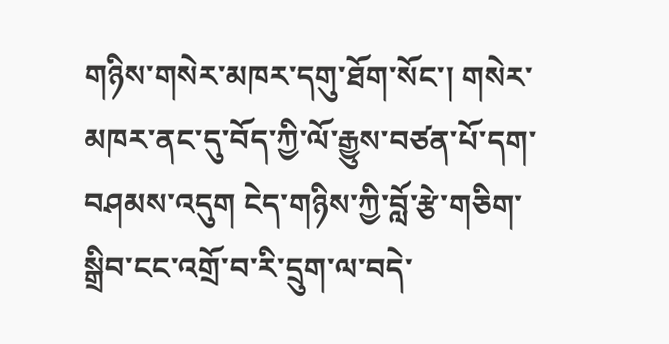གཉིས་གསེར་མཁར་དགུ་ཐོག་སོང་། གསེར་མཁར་ནང་དུ་བོད་ཀྱི་ལོ་རྒྱུས་བཙན་པོ་དག་བཤམས་འདུག ངེད་གཉིས་ཀྱི་བློ་རྩེ་གཅིག་སྒྲིབ་ངང་འགྲོ་བ་རི་དྲུག་ལ་བདེ་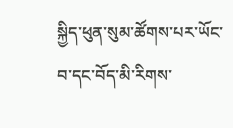སྐྱིད་ཕུན་སུམ་ཚོགས་པར་ཡོང་བ་དང་བོད་མི་རིགས་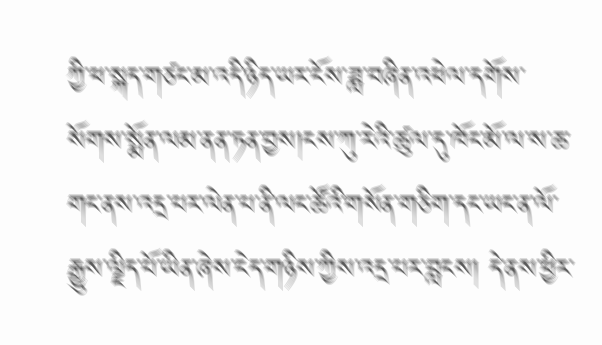ཀྱི་ཕ་སྐད་གཙང་མ་འདི་ཉིད་ཡར་ངོས་ཟླ་བཞིན་འཕེལ་དགོས་སོགས་སྨོན་ལམ་ནན་ཏན་བྱས།ངས་ཀུ་རེའི་ཚུལ་དུ་ཁོང་མོ་ལ་ས་ཆ་གང་ནས་འདྲ་པར་ལེན་པ་ནི་ལང་ཚོའི་གསོན་གཅིག་དང་ཡང་ན་ལོ་རྒྱུས་ལྗིད་པོ་ཡིན་ཞེས་ངེད་གཉིས་ཀྱིས་འདྲ་པར་བླངས། དེ་ནས་ཕྱིར་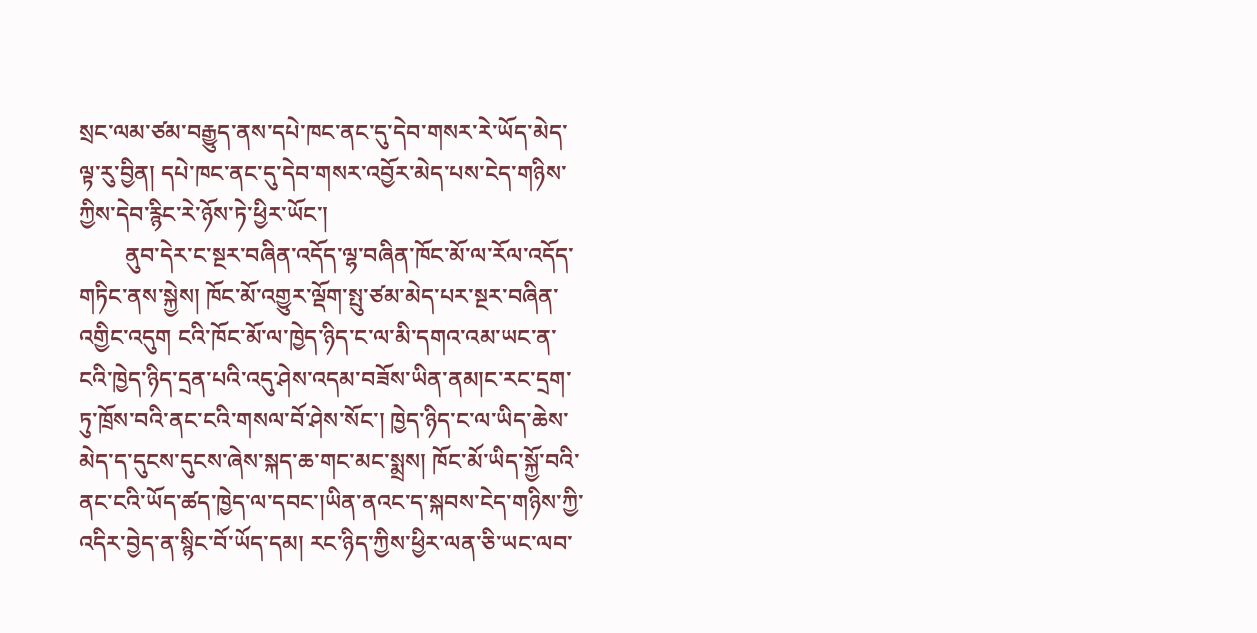སྲང་ལམ་ཙམ་བརྒྱུད་ནས་དཔེ་ཁང་ནང་དུ་དེབ་གསར་རེ་ཡོད་མེད་ལྟ་རུ་བྱིན། དཔེ་ཁང་ནང་དུ་དེབ་གསར་འབྱོར་མེད་པས་ངེད་གཉིས་ཀྱིས་དེབ་རྙིང་རེ་ཉོས་ཏེ་ཕྱིར་ཡོང་།
        ནུབ་དེར་ང་སྔར་བཞིན་འདོད་ལྷ་བཞིན་ཁོང་མོ་ལ་རོལ་འདོད་གཏིང་ནས་སྐྱེས། ཁོང་མོ་འགྱུར་ལྡོག་སྤུ་ཙམ་མེད་པར་སྔར་བཞིན་འགྱིང་འདུག ངའི་ཁོང་མོ་ལ་ཁྱེད་ཉིད་ང་ལ་མི་དགའ་འམ་ཡང་ན་ངའི་ཁྱེད་ཉིད་དྲན་པའི་འདུ་ཤེས་འདམ་བཟོས་ཡིན་ནམ།ང་རང་དྲག་ཏུ་ཁྲོས་བའི་ནང་ངའི་གསལ་བོ་ཤེས་སོང་། ཁྱེད་ཉིད་ང་ལ་ཡིད་ཆེས་མེད་ད་དུངས་དུངས་ཞེས་སྐད་ཆ་གང་མང་སྨྲས། ཁོང་མོ་ཡིད་སྐྱོ་བའི་ནང་ངའི་ཡོད་ཚད་ཁྱེད་ལ་དབང་།ཡིན་ནའང་ད་སྐབས་ངེད་གཉིས་ཀྱི་འདིར་བྱེད་ན་སྙིང་བོ་ཡོད་དམ། རང་ཉིད་ཀྱིས་ཕྱིར་ལན་ཅི་ཡང་ལབ་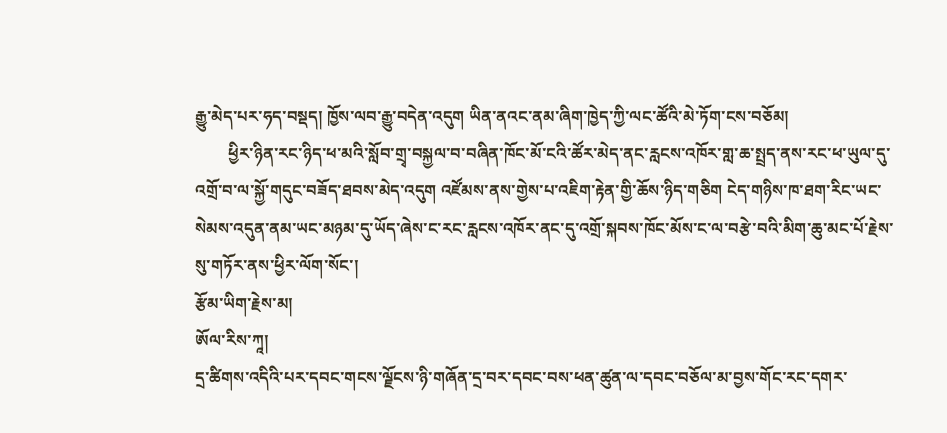རྒྱུ་མེད་པར་ཧད་བསྡད། ཁྱོས་ལབ་རྒྱུ་བདེན་འདུག ཡིན་ནའང་ནམ་ཞིག་ཁྱེད་ཀྱི་ལང་ཚོའི་མེ་ཏོག་ངས་བཅོམ།
        ཕྱིར་ཉིན་རང་ཉིད་ཕ་མའི་སློབ་གྲྭ་བསྐྱལ་བ་བཞིན་ཁོང་མོ་ངའི་ཚོར་མེད་ནང་རླངས་འཁོར་གླ་ཆ་སྤྲད་ནས་རང་ཕ་ཡུལ་དུ་འགྲོ་བ་ལ་སྐྱོ་གདུང་བཟོད་ཐབས་མེད་འདུག འཛོམས་ནས་གྱེས་པ་འཇིག་རྟེན་གྱི་ཆོས་ཉིད་གཅིག ངེད་གཉིས་ཁ་ཐག་རིང་ཡང་སེམས་འདུན་ནམ་ཡང་མཉམ་དུ་ཡོད་ཞེས་ང་རང་རླངས་འཁོར་ནང་དུ་འགྲོ་སྐབས་ཁོང་མོས་ང་ལ་བརྩེ་བའི་མིག་ཆུ་མང་པོ་རྗེས་སུ་གཏོར་ནས་ཕྱིར་ལོག་སོང་།
རྩོམ་ཡིག་རྗེས་མ།
ཨོལ་རིས་ཀཱ།
དྲ་ཚིགས་འདིའི་པར་དབང་གངས་ལྗོངས་ཉི་གཞོན་དྲ་བར་དབང་བས་ཕན་ཚུན་ལ་དབང་བཅོལ་མ་བྱས་གོང་རང་དགར་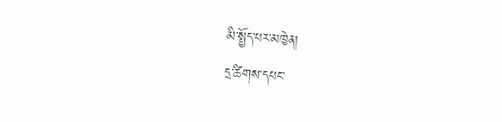མི་སྤྱོད་པར་མཁྱེན།
དྲ་ཚིགས་དཔང་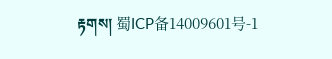རྟགས། 蜀ICP备14009601号-1